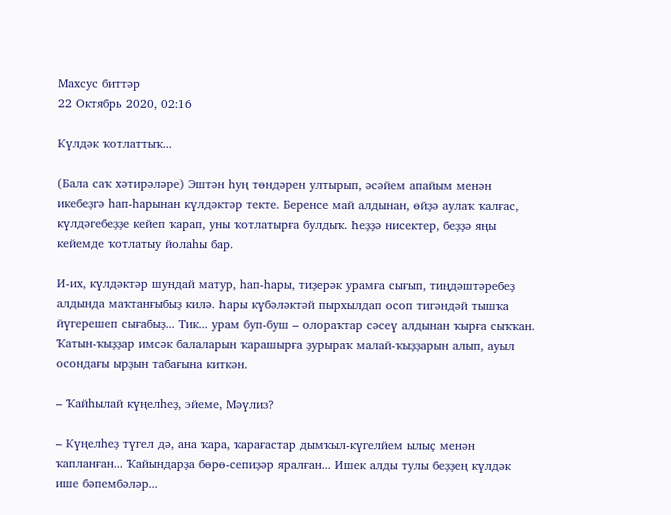Махсус биттәр
22 Октябрь 2020, 02:16

Күлдәк ҡотлаттыҡ...

(Бала саҡ хәтирәләре) Эштән һуң төндәрен ултырып, әсәйем апайым менән икебеҙгә һап-һарынан күлдәктәр текте. Беренсе май алдынан, өйҙә аулаҡ ҡалғас, күлдәгебеҙҙе кейеп ҡарап, уны ҡотлатырға булдыҡ. Һеҙҙә нисектер, беҙҙә яңы кейемде ҡотлатыу йолаһы бар.

И-их, күлдәктәр шундай матур, һап-һары, тиҙерәк урамға сығып, тиңдәштәребеҙ алдында маҡтанғыбыҙ килә. Һары күбәләктәй пырхылдап осоп тигәндәй тышҡа йүгерешеп сығабыҙ... Тик... урам буп-буш – олораҡтар сәсеү алдынан ҡырға сыҡҡан. Ҡатын-ҡыҙҙар имсәк балаларын ҡарашырға ҙурыраҡ малай-ҡыҙҙарын алып, ауыл осондағы ырҙын табағына киткән.

– Ҡайһылай күңелһеҙ, эйеме, Мәүлиз?

– Күңелһеҙ түгел дә, ана ҡара, ҡарағастар дымҡыл-күгелйем ылыҫ менән ҡапланған... Ҡайындарҙа бөрө-сепиҙәр яралған... Ишек алды тулы беҙҙең күлдәк ише бәпембәләр...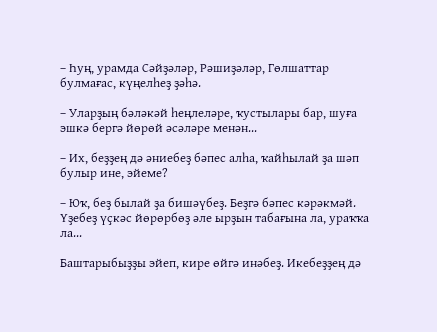– Һуң, урамда Сәйҙәләр, Рәшиҙәләр, Гөлшаттар булмағас, күңелһеҙ ҙәһә.

– Уларҙың бәләкәй һеңлеләре, ҡустылары бар, шуға эшкә бергә йөрөй әсәләре менән...

– Их, беҙҙең дә әниебеҙ бәпес алһа, ҡайһылай ҙа шәп булыр ине, эйеме?

– Юҡ, беҙ былай ҙа бишәүбеҙ. Беҙгә бәпес кәрәкмәй. Үҙебеҙ үҫкәс йөрөрбөҙ әле ырҙын табағына ла, ураҡҡа ла...

Баштарыбыҙҙы эйеп, кире өйгә инәбеҙ. Икебеҙҙең дә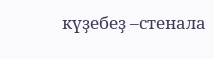күҙебеҙ –стенала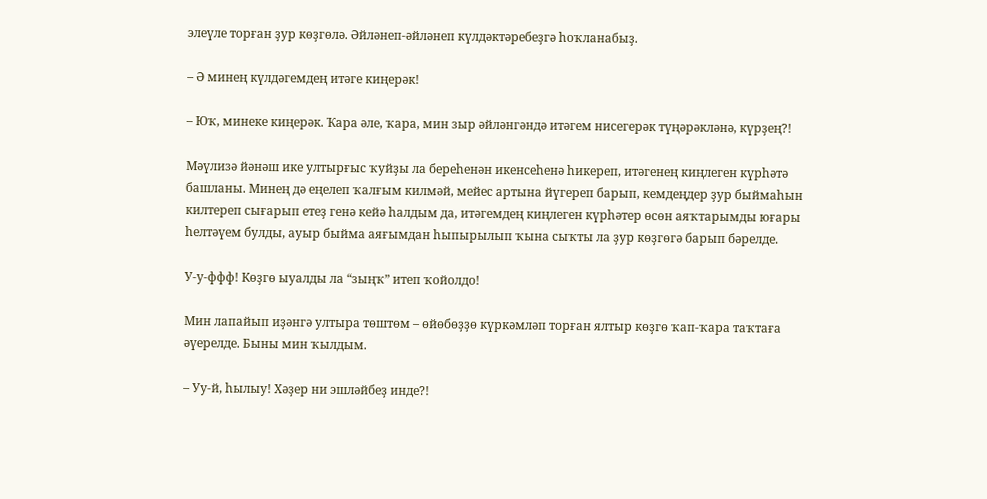элеүле торған ҙур көҙгөлә. Әйләнеп-әйләнеп күлдәктәребеҙгә һоҡланабыҙ.

– Ә минең күлдәгемдең итәге киңерәк!

– Юҡ, минеке киңерәк. Ҡара әле, ҡара, мин зыр әйләнгәндә итәгем нисегерәк түңәрәкләнә, күрҙең?!

Мәүлизә йәнәш ике ултырғыс ҡуйҙы ла береһенән икенсеһенә һикереп, итәгенең киңлеген күрһәтә башланы. Минең дә еңелеп ҡалғым килмәй, мейес артына йүгереп барып, кемдеңдер ҙур быймаһын килтереп сығарып етеҙ генә кейә һалдым да, итәгемдең киңлеген күрһәтер өсөн аяҡтарымды юғары һелтәүем булды, ауыр быйма аяғымдан һыпырылып ҡына сыҡты ла ҙур көҙгөгә барып бәрелде.

У-у-ффф! Көҙгө ыуалды ла “зыңҡ” итеп ҡойолдо!

Мин лапайып иҙәнгә ултыра төштөм – өйөбөҙҙө күркәмләп торған ялтыр көҙгө ҡап-ҡара таҡтаға әүерелде. Быны мин ҡылдым.

– Уу-й, һылыу! Хәҙер ни эшләйбеҙ инде?!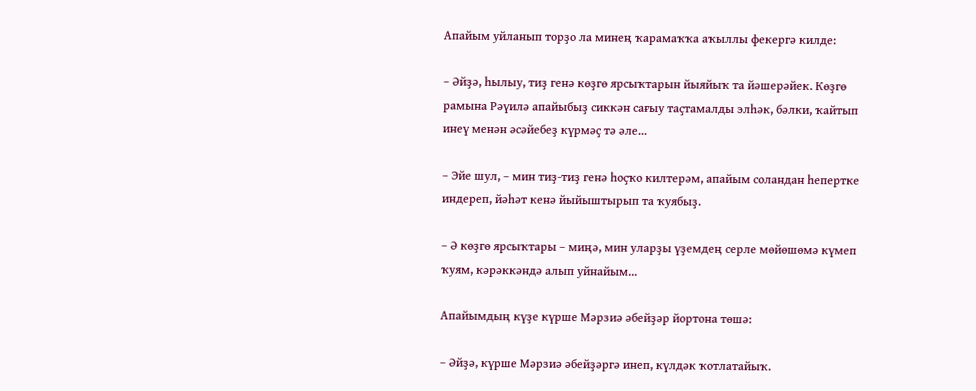Апайым уйланып торҙо ла минең ҡарамаҡҡа аҡыллы фекергә килде:

– Әйҙә, һылыу, тиҙ генә көҙгө ярсыҡтарын йыяйыҡ та йәшерәйек. Көҙгө рамына Рәүилә апайыбыҙ сиккән сағыу таҫтамалды элһәк, бәлки, ҡайтып инеү менән әсәйебеҙ күрмәҫ тә әле...

– Эйе шул, – мин тиҙ-тиҙ генә һоҫҡо килтерәм, апайым соландан һепертке индереп, йәһәт кенә йыйыштырып та ҡуябыҙ.

– Ә көҙгө ярсыҡтары – миңә, мин уларҙы үҙемдең серле мөйөшөмә күмеп ҡуям, кәрәккәндә алып уйнайым...

Апайымдың күҙе күрше Мәрзиә әбейҙәр йортона төшә:

– Әйҙә, күрше Мәрзиә әбейҙәргә инеп, күлдәк ҡотлатайыҡ.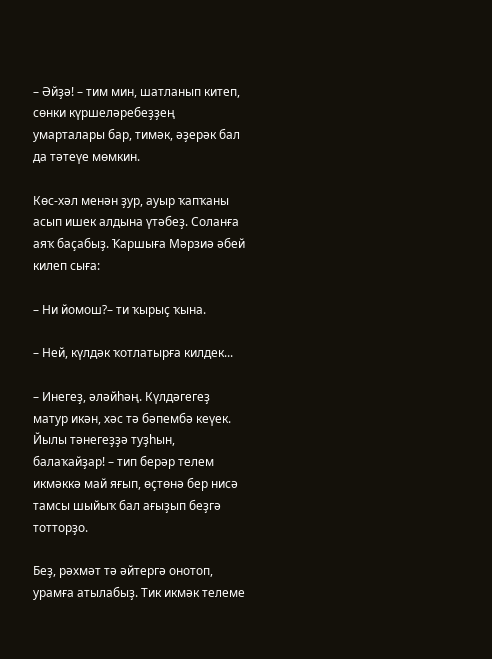– Әйҙә! – тим мин, шатланып китеп, сөнки күршеләребеҙҙең умарталары бар, тимәк, әҙерәк бал да тәтеүе мөмкин.

Көс-хәл менән ҙур, ауыр ҡапҡаны асып ишек алдына үтәбеҙ. Соланға аяҡ баҫабыҙ. Ҡаршыға Мәрзиә әбей килеп сыға:

– Ни йомош?– ти ҡырыҫ ҡына.

– Ней, күлдәк ҡотлатырға килдек...

– Инегеҙ, әләйһәң. Күлдәгегеҙ матур икән, хәс тә бәпембә кеүек. Йылы тәнегеҙҙә туҙһын, балаҡайҙар! – тип берәр телем икмәккә май яғып, өҫтөнә бер нисә тамсы шыйыҡ бал ағыҙып беҙгә тотторҙо.

Беҙ, рәхмәт тә әйтергә онотоп, урамға атылабыҙ. Тик икмәк телеме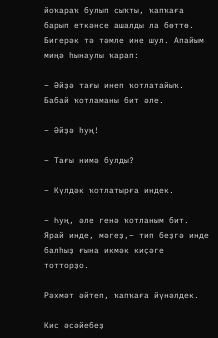йоҡараҡ булып сыҡты, ҡапҡаға барып еткәнсе ашалды ла бөттө. Бигерәк тә тәмле ине шул. Апайым миңә һынаулы ҡарап:

– Әйҙә тағы инеп ҡотлатайыҡ. Бабай ҡотламаны бит әле.

– Әйҙә һуң!

– Тағы нимә булды?

– Күлдәк ҡотлатырға индек.

– Һуң, әле генә ҡотланым бит. Ярай инде, мәгеҙ,– тип беҙгә инде балһыҙ ғына икмәк киҫәге тотторҙо.

Рәхмәт әйтеп, ҡапҡаға йүнәлдек.

Кис әсәйебеҙ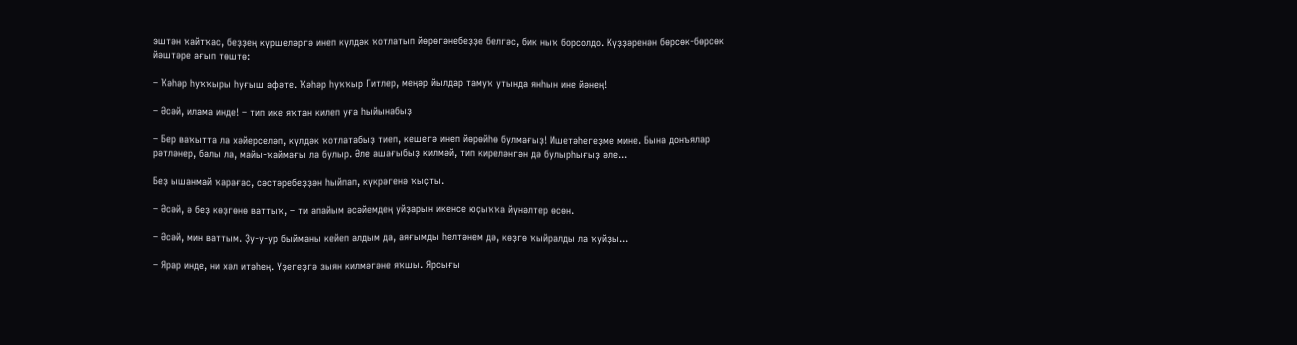эштән ҡайтҡас, беҙҙең күршеләргә инеп күлдәк ҡотлатып йөрөгәнебеҙҙе белгәс, бик ныҡ борсолдо. Күҙҙәренән бөрсөк-бөрсөк йәштәре ағып төштө:

– Ҡәһәр һуҡҡыры һуғыш афәте. Ҡәһәр һуҡҡыр Гитлер, меңәр йылдар тамуҡ утында янһын ине йәнең!

– Әсәй, илама инде! – тип ике яҡтан килеп уға һыйынабыҙ

– Бер ваҡытта ла хәйерселәп, күлдәк ҡотлатабыҙ тиеп, кешегә инеп йөрөйһө булмағыҙ! Ишетәһегеҙме мине. Бына донъялар рәтләнер, балы ла, майы-ҡаймағы ла булыр. Әле ашағыбыҙ килмәй, тип киреләнгән дә булырһығыҙ әле...

Беҙ ышанмай ҡарағас, сәстәребеҙҙән һыйпап, күкрәгенә ҡыҫты.

– Әсәй, ә беҙ көҙгөнө ваттыҡ, – ти апайым әсәйемдең уйҙарын икенсе юҫыҡҡа йүнәлтер өсөн.

– Әсәй, мин ваттым. Ҙу-у-ур быйманы кейеп алдым да, аяғымды һелтәнем дә, көҙгө ҡыйралды ла ҡуйҙы...

– Ярар инде, ни хәл итәһең. Үҙегеҙгә зыян килмәгәне яҡшы. Ярсығы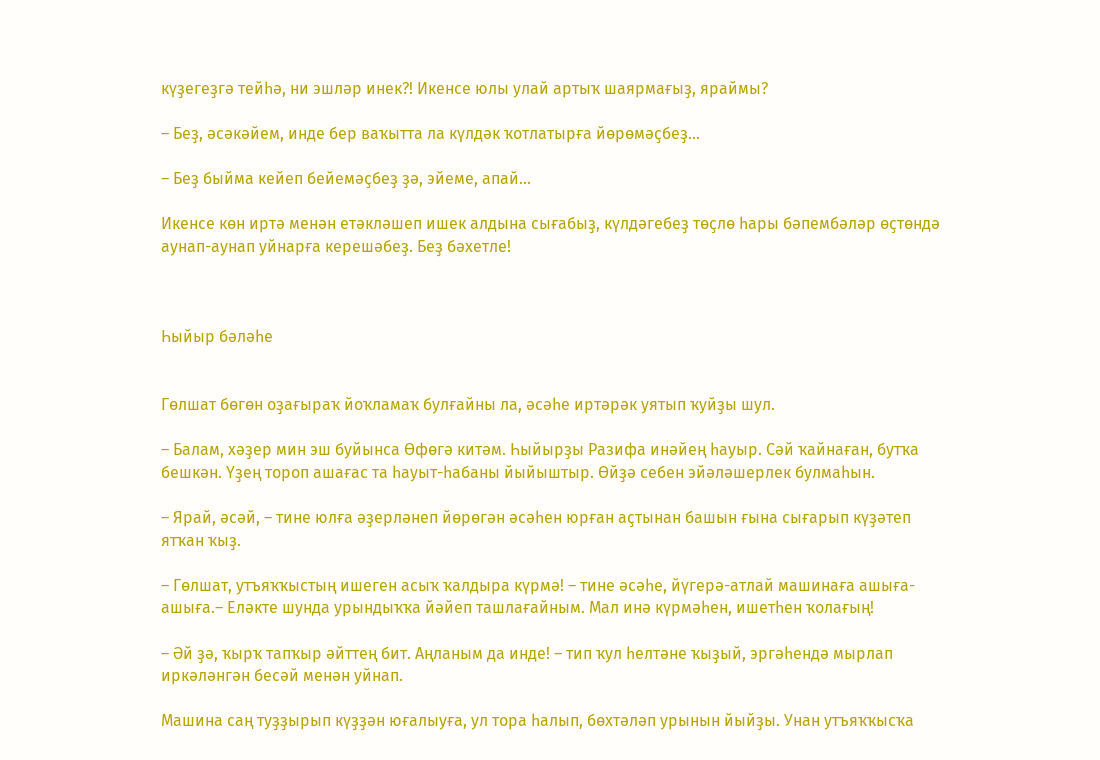күҙегеҙгә тейһә, ни эшләр инек?! Икенсе юлы улай артыҡ шаярмағыҙ, яраймы?

– Беҙ, әсәкәйем, инде бер ваҡытта ла күлдәк ҡотлатырға йөрөмәҫбеҙ...

– Беҙ быйма кейеп бейемәҫбеҙ ҙә, эйеме, апай...

Икенсе көн иртә менән етәкләшеп ишек алдына сығабыҙ, күлдәгебеҙ төҫлө һары бәпембәләр өҫтөндә аунап-аунап уйнарға керешәбеҙ. Беҙ бәхетле!



Һыйыр бәләһе


Гөлшат бөгөн оҙағыраҡ йоҡламаҡ булғайны ла, әсәһе иртәрәк уятып ҡуйҙы шул.

– Балам, хәҙер мин эш буйынса Өфөгә китәм. Һыйырҙы Разифа инәйең һауыр. Сәй ҡайнаған, бутҡа бешкән. Үҙең тороп ашағас та һауыт-һабаны йыйыштыр. Өйҙә себен эйәләшерлек булмаһын.

– Ярай, әсәй, – тине юлға әҙерләнеп йөрөгән әсәһен юрған аҫтынан башын ғына сығарып күҙәтеп ятҡан ҡыҙ.

– Гөлшат, утъяҡҡыстың ишеген асыҡ ҡалдыра күрмә! – тине әсәһе, йүгерә-атлай машинаға ашыға-ашыға.– Еләкте шунда урындыҡҡа йәйеп ташлағайным. Мал инә күрмәһен, ишетһен ҡолағың!

– Әй ҙә, ҡырҡ тапҡыр әйттең бит. Аңланым да инде! – тип ҡул һелтәне ҡыҙый, эргәһендә мырлап иркәләнгән бесәй менән уйнап.

Машина саң туҙҙырып күҙҙән юғалыуға, ул тора һалып, бөхтәләп урынын йыйҙы. Унан утъяҡҡысҡа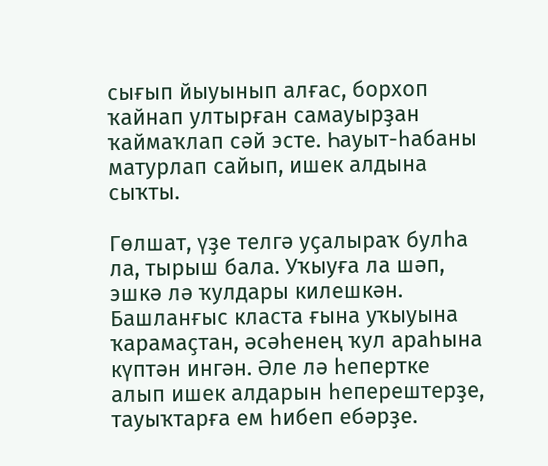сығып йыуынып алғас, борхоп ҡайнап ултырған самауырҙан ҡаймаҡлап сәй эсте. Һауыт-һабаны матурлап сайып, ишек алдына сыҡты.

Гөлшат, үҙе телгә уҫалыраҡ булһа ла, тырыш бала. Уҡыуға ла шәп, эшкә лә ҡулдары килешкән. Башланғыс класта ғына уҡыуына ҡарамаҫтан, әсәһенең ҡул араһына күптән ингән. Әле лә һепертке алып ишек алдарын һеперештерҙе, тауыҡтарға ем һибеп ебәрҙе.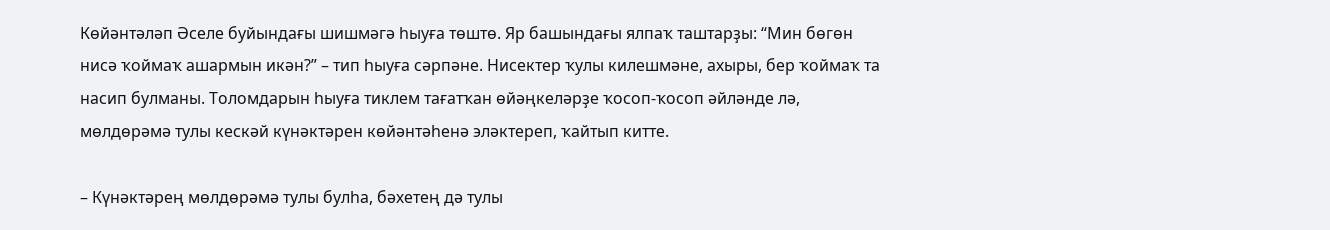Көйәнтәләп Әселе буйындағы шишмәгә һыуға төштө. Яр башындағы ялпаҡ таштарҙы: “Мин бөгөн нисә ҡоймаҡ ашармын икән?” – тип һыуға сәрпәне. Нисектер ҡулы килешмәне, ахыры, бер ҡоймаҡ та насип булманы. Толомдарын һыуға тиклем тағатҡан өйәңкеләрҙе ҡосоп-ҡосоп әйләнде лә, мөлдөрәмә тулы кескәй күнәктәрен көйәнтәһенә эләктереп, ҡайтып китте.

– Күнәктәрең мөлдөрәмә тулы булһа, бәхетең дә тулы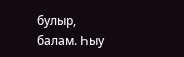булыр, балам. Һыу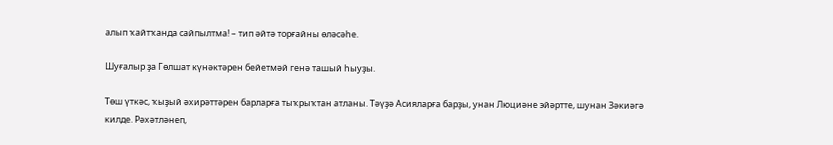алып ҡайтҡанда сайпылтма! – тип әйтә торғайны өләсәһе.

Шуғалыр ҙа Гөлшат күнәктәрен бейетмәй генә ташый һыуҙы.

Төш үткәс, ҡыҙый әхирәттәрен барларға тыҡрыҡтан атланы. Тәүҙә Асияларға барҙы, унан Люциәне эйәртте, шунан Зәкиәгә килде. Рәхәтләнеп,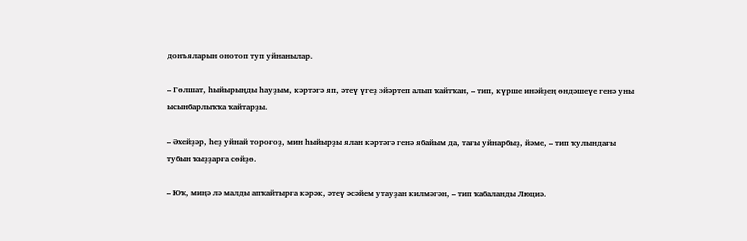донъяларын онотоп туп уйнанылар.

– Гөлшат, һыйырыңды һауҙым, кәртәгә яп, әтеү үгеҙ эйәртеп алып ҡайтҡан, – тип, күрше инәйҙең өндәшеүе генә уны ысынбарлыҡҡа ҡайтарҙы.

– Әхейҙәр, һеҙ уйнай тороғоҙ, мин һыйырҙы ялан кәртәгә генә ябайым да, тағы уйнарбыҙ, йәме, – тип ҡулындағы тубын ҡыҙҙарға сөйҙө.

– Юҡ, миңә лә малды апҡайтырға кәрәк, әтеү әсәйем утауҙан килмәгән, – тип ҡабаланды Люциә.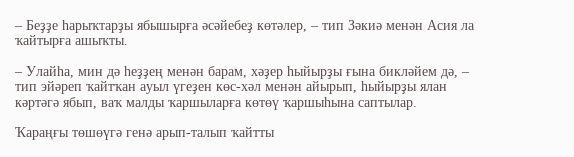– Беҙҙе һарыҡтарҙы ябышырға әсәйебеҙ көтәлер, – тип Зәкиә менән Асия ла ҡайтырға ашыҡты.

– Улайһа, мин дә һеҙҙең менән барам, хәҙер һыйырҙы ғына бикләйем дә, – тип эйәреп ҡайтҡан ауыл үгеҙен көс-хәл менән айырып, һыйырҙы ялан кәртәгә ябып, ваҡ малды ҡаршыларға көтөү ҡаршыһына саптылар.

Ҡараңғы төшөүгә генә арып-талып ҡайтты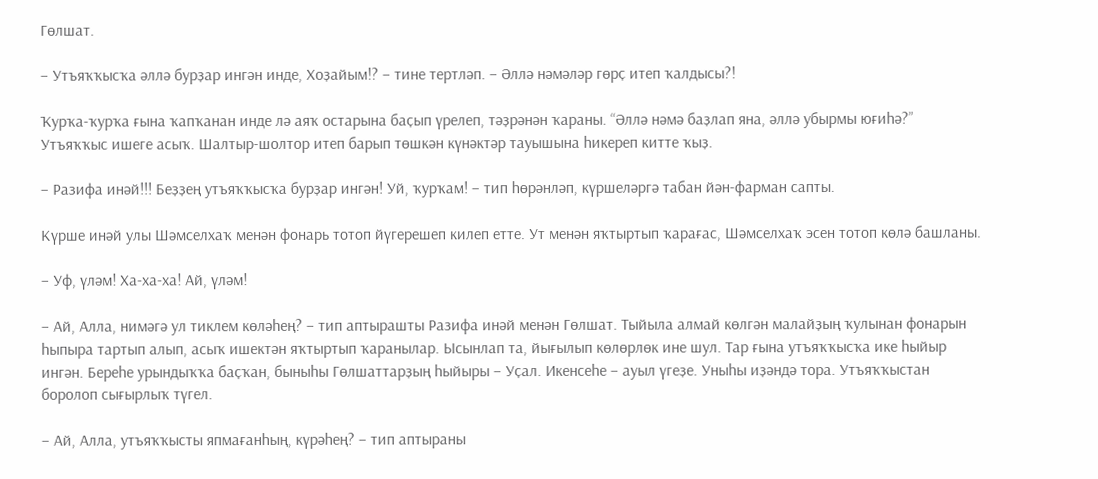Гөлшат.

– Утъяҡҡысҡа әллә бурҙар ингән инде, Хоҙайым!? – тине тертләп. – Әллә нәмәләр гөрҫ итеп ҡалдысы?!

Ҡурҡа-ҡурҡа ғына ҡапҡанан инде лә аяҡ остарына баҫып үрелеп, тәҙрәнән ҡараны. “Әллә нәмә баҙлап яна, әллә убырмы юғиһә?” Утъяҡҡыс ишеге асыҡ. Шалтыр-шолтор итеп барып төшкән күнәктәр тауышына һикереп китте ҡыҙ.

– Разифа инәй!!! Беҙҙең утъяҡҡысҡа бурҙар ингән! Уй, ҡурҡам! – тип һөрәнләп, күршеләргә табан йән-фарман сапты.

Күрше инәй улы Шәмселхаҡ менән фонарь тотоп йүгерешеп килеп етте. Ут менән яҡтыртып ҡарағас, Шәмселхаҡ эсен тотоп көлә башланы.

– Уф, үләм! Ха-ха-ха! Ай, үләм!

– Ай, Алла, нимәгә ул тиклем көләһең? – тип аптырашты Разифа инәй менән Гөлшат. Тыйыла алмай көлгән малайҙың ҡулынан фонарын һыпыра тартып алып, асыҡ ишектән яҡтыртып ҡаранылар. Ысынлап та, йығылып көлөрлөк ине шул. Тар ғына утъяҡҡысҡа ике һыйыр ингән. Береһе урындыҡҡа баҫҡан, быныһы Гөлшаттарҙың һыйыры – Уҫал. Икенсеһе – ауыл үгеҙе. Уныһы иҙәндә тора. Утъяҡҡыстан боролоп сығырлыҡ түгел.

– Ай, Алла, утъяҡҡысты япмағанһың, күрәһең? – тип аптыраны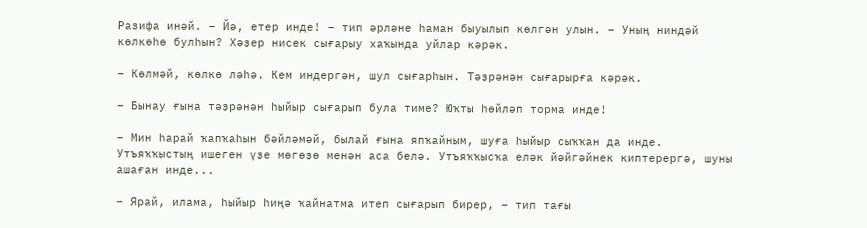Разифа инәй. – Йә, етер инде! – тип әрләне һаман быуылып көлгән улын. – Уның ниндәй көлкөһө булһын? Хәҙер нисек сығарыу хаҡында уйлар кәрәк.

– Көлмәй, көлкө ләһә. Кем индергән, шул сығарһын. Тәҙрәнән сығарырға кәрәк.

– Бынау ғына тәҙрәнән һыйыр сығарып була тиме? Юҡты һөйләп торма инде!

– Мин һарай ҡапҡаһын бәйләмәй, былай ғына япҡайным, шуға һыйыр сыҡҡан да инде. Утъяҡҡыстың ишеген үҙе мөгөҙө менән аса белә. Утъяҡҡысҡа еләк йәйгәйнек киптерергә, шуны ашаған инде...

– Ярай, илама, һыйыр һиңә ҡайнатма итеп сығарып бирер, – тип тағы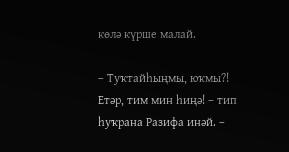көлә күрше малай.

– Туҡтайһыңмы, юҡмы?! Етәр, тим мин һиңә! – тип һуҡрана Разифа инәй. –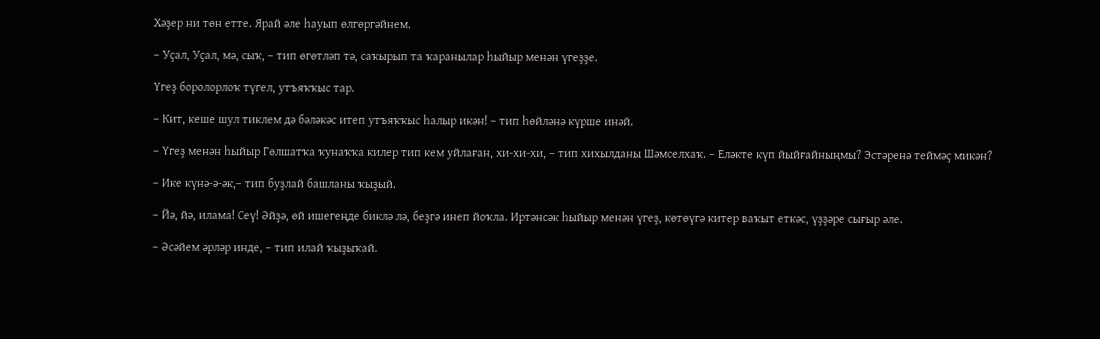Хәҙер ни төн етте. Ярай әле һауып өлгөргәйнем.

– Уҫал, Уҫал, мә, сыҡ, – тип өгөтләп тә, саҡырып та ҡаранылар һыйыр менән үгеҙҙе.

Үгеҙ боролорлоҡ түгел, утъяҡҡыс тар.

– Кит, кеше шул тиклем дә бәләкәс итеп утъяҡҡыс һалыр икән! – тип һөйләнә күрше инәй.

– Үгеҙ менән һыйыр Гөлшатҡа ҡунаҡҡа килер тип кем уйлаған, хи-хи-хи, – тип хихылданы Шәмселхаҡ. – Еләкте күп йыйғайныңмы? Эстәренә теймәҫ микән?

– Ике күнә-ә-әк,– тип буҙлай башланы ҡыҙый.

– Йә, йә, илама! Сеү! Әйҙә, өй ишегеңде биклә лә, беҙгә инеп йоҡла. Иртәнсәк һыйыр менән үгеҙ, көтөүгә китер ваҡыт еткәс, үҙҙәре сығыр әле.

– Әсәйем әрләр инде, – тип илай ҡыҙыҡай.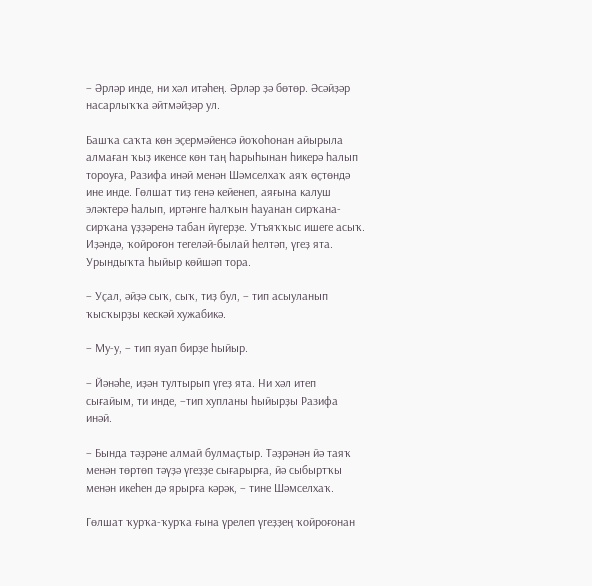– Әрләр инде, ни хәл итәһең. Әрләр ҙә бөтөр. Әсәйҙәр насарлыҡҡа әйтмәйҙәр ул.

Башҡа саҡта көн эҫермәйенсә йоҡоһонан айырыла алмаған ҡыҙ икенсе көн таң һарыһынан һикерә һалып тороуға, Разифа инәй менән Шәмселхаҡ аяҡ өҫтөндә ине инде. Гөлшат тиҙ генә кейенеп, аяғына калуш эләктерә һалып, иртәнге һалҡын һауанан сирҡана-сирҡана үҙҙәренә табан йүгерҙе. Утъяҡҡыс ишеге асыҡ. Иҙәндә, ҡойроғон тегеләй-былай һелтәп, үгеҙ ята. Урындыҡта һыйыр көйшәп тора.

– Уҫал, әйҙә сыҡ, сыҡ, тиҙ бул, – тип асыуланып ҡысҡырҙы кескәй хужабикә.

– Му-у, – тип яуап бирҙе һыйыр.

– Йәнәһе, иҙән тултырып үгеҙ ята. Ни хәл итеп сығайым, ти инде, –тип хупланы һыйырҙы Разифа инәй.

– Бында тәҙрәне алмай булмаҫтыр. Тәҙрәнән йә таяҡ менән төртөп тәүҙә үгеҙҙе сығарырға, йә сыбыртҡы менән икеһен дә ярырға кәрәк, – тине Шәмселхаҡ.

Гөлшат ҡурҡа-ҡурҡа ғына үрелеп үгеҙҙең ҡойроғонан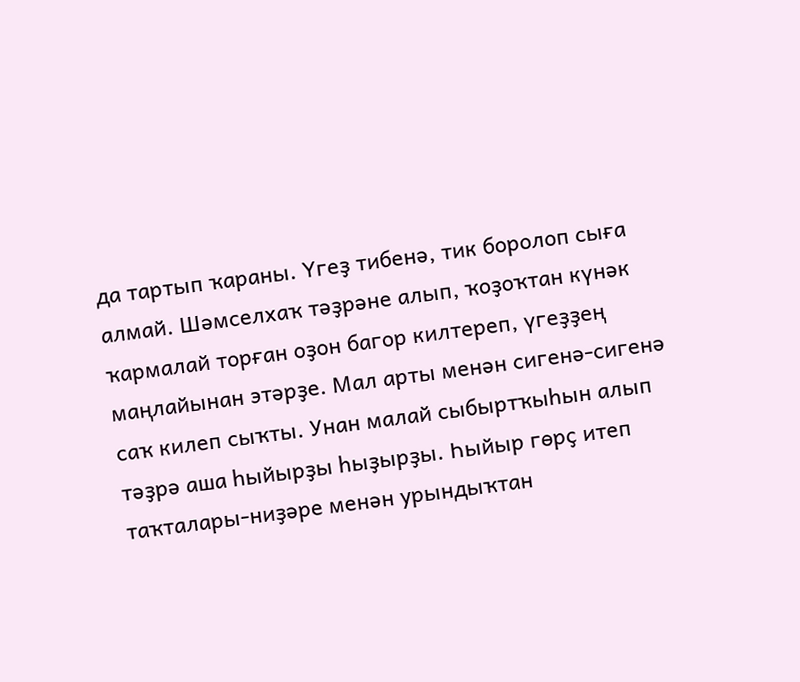да тартып ҡараны. Үгеҙ тибенә, тик боролоп сыға алмай. Шәмселхаҡ тәҙрәне алып, ҡоҙоҡтан күнәк ҡармалай торған оҙон багор килтереп, үгеҙҙең маңлайынан этәрҙе. Мал арты менән сигенә-сигенә саҡ килеп сыҡты. Унан малай сыбыртҡыһын алып тәҙрә аша һыйырҙы һыҙырҙы. Һыйыр гөрҫ итеп таҡталары-ниҙәре менән урындыҡтан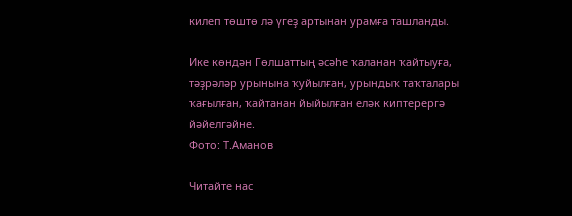килеп төштө лә үгеҙ артынан урамға ташланды.

Ике көндән Гөлшаттың әсәһе ҡаланан ҡайтыуға, тәҙрәләр урынына ҡуйылған, урындыҡ таҡталары ҡағылған, ҡайтанан йыйылған еләк киптерергә йәйелгәйне.
Фото: Т.Аманов

Читайте нас